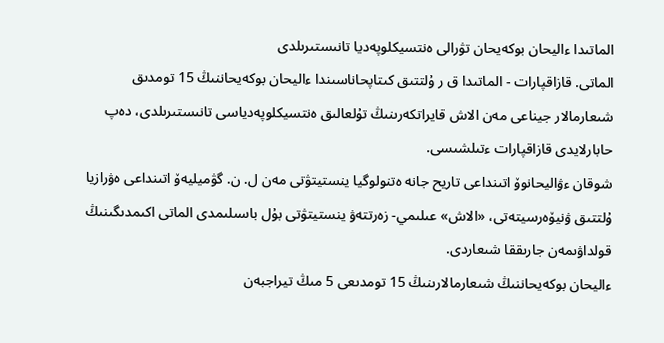الماتىدا ءاليحان بوكەيحان تۋرالى ەنتسيكلوپەديا تانىستىرىلدى
الماتى. قازاقپارات - الماتىدا ق ر ۇلتتىق كىتاپحاناسىندا ءاليحان بوكەيحاننىڭ 15 تومدىق شىعارمالار جيناعى مەن الاش قايراتكەرىنىڭ تۇلعالىق ەنتسيكلوپەدياسى تانىستىرىلدى، دەپ حابارلايدى قازاقپارات ءتىلشىسى.
شوقان ءۋاليحانوۆ اتىنداعى تاريح جانە ەتنولوگيا ينستيتۋتى مەن ل. ن. گۋميليەۆ اتىنداعى ەۋرازيا ۇلتتىق ۋنيۆەرسيتەتى، «الاش» عىلىمي- زەرتتەۋ ينستيتۋتى بۇل باسىلىمدى الماتى اكىمدىگىنىڭ قولداۋىمەن جارىققا شىعاردى.
ءاليحان بوكەيحاننىڭ شىعارمالارىنىڭ 15 تومدىعى 5 مىڭ تيراجبەن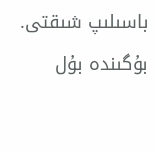باسىلىپ شىقتى. بۇگىندە بۇل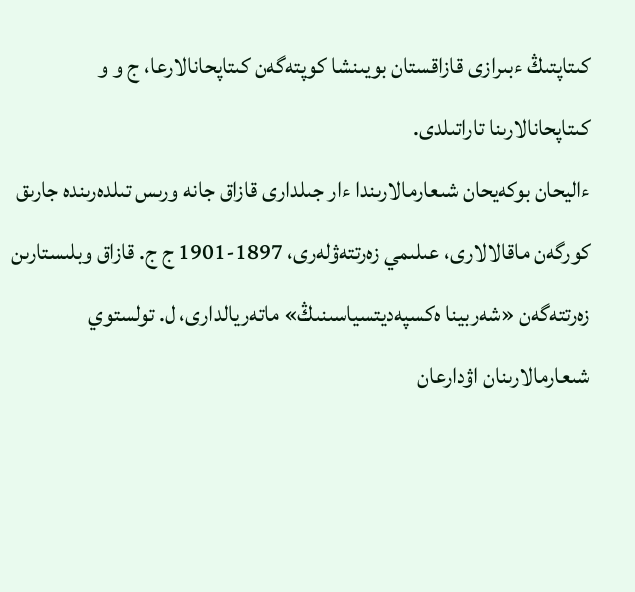كىتاپتىڭ ءبىرازى قازاقستان بويىنشا كوپتەگەن كىتاپحانالارعا، ج و و كىتاپحانالارىنا تاراتىلدى.
ءاليحان بوكەيحان شىعارمالارىندا ءار جىلدارى قازاق جانە ورىس تىلدەرىندە جارىق كورگەن ماقالالارى، عىلىمي زەرتتەۋلەرى، 1897-1901 ج ج. قازاق وبلىستارىن زەرتتەگەن «شەربينا ەكسپەديتسياسىنىڭ» ماتەريالدارى، ل. تولستوي شىعارمالارىنان اۋدارعان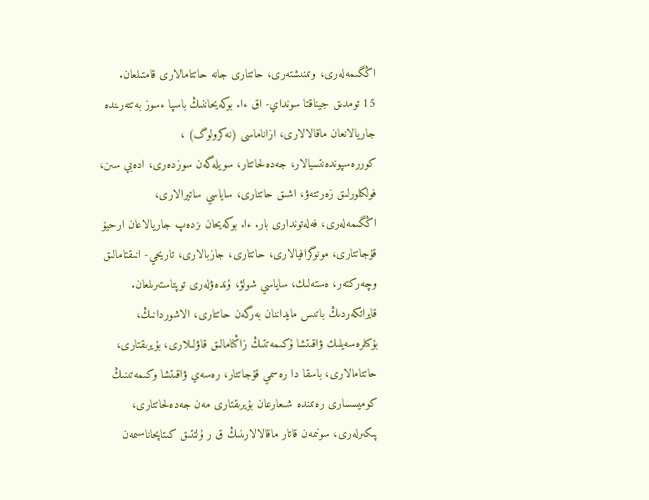اڭگىمەلەرى، وتىنىشتەرى، حاتتارى جانە حاتتامالارى قامتىلعان.
15 تومدىق جيناقتا سونداي- اق ءا. بوكەيحاننىڭ باسپا ءسوز بەتتەرىندە جاريالانعان ماقالالارى، ازاناماسى (نەكرولوگ) ، كوررەسپوندەنتسيالار، جەدەلحاتتار، سويلەگەن سوزدەرى، ادەبي سىن، فولكلورلىق زەرتتەۋ، اشىق حاتتارى، ساياسي ساتيرالارى، اڭگىمەلەرى، فەلەتوندارى بار. ءا. بوكەيحان ىزدەپ جاريالاعان ارحيۆ قۇجاتتارى، مونوگرافيالارى، حاتتارى، جازبالارى، تاريحي- انىقتامالىق وچەركتەر، ەستەلىك، ساياسي شولۋ، ۇندەۋلەرى توپتاستىرىلعان. قايراتكەردىڭ باتىس مايداننان بەرگەن حاتتارى، الاشوردانىڭ، بۇكىلرەسەيلىك ۋاقىتشا ۇكىمەتتىڭ زاڭنامالىق قاۋلىلارى، بۇيرىقتارى، حاتتامالارى، باسقا دا رەسمي قۇجاتتار، رەسەي ۋاقىتشا وكىمەتىنىڭ كوميسسارى رەتىندە شىعارعان بۇيرىقتارى مەن جەدەلحاتتارى، پىكىرلەرى، سونىمەن قاتار ماقالالارىنىڭ ق ر ۇلتتىق كىتاپحاناسىمەن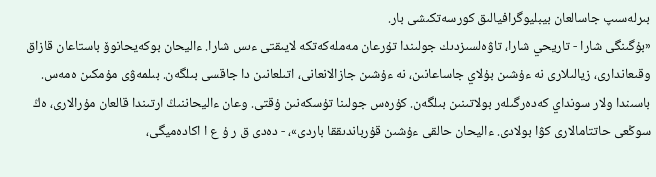بىرلەسىپ جاسالعان بيبليوگرافيالىق كورسەتكىشى بار.
«بۇگىنگى شارا - تاريحي شارا، تاۋەلسىزدىك جولىندا تۇرعان مەملەكەتكە لايىقتى ءىس شارا. ءاليحان بوكەيحانوۆ باستاعان قازاق وقىعاندارى، زيالىلارى نە ءۇشىن بۇلاي جاساعانىن، نە ءۇشىن جازالانعانى، اتىلعانىن دا جاقسى بىلگەن. بىلمەۋى مۇمكىن ەمەس. باسىندا ولار سونداي كەدەرگىلەر بولاتىنىن بىلگەن. كۇرەس جولىنا تۇسكەنىن ۇقتى. وعان ءاليحاننىڭ ارتىندا قالعان مۇرالارى، ەڭ سوڭعى حاتتامالارى كۋا بولادى. ءاليحان حالقى ءۇشىن قۇرباندىققا باردى»، - دەدى ق ر ۇ ع ا اكادەميگى،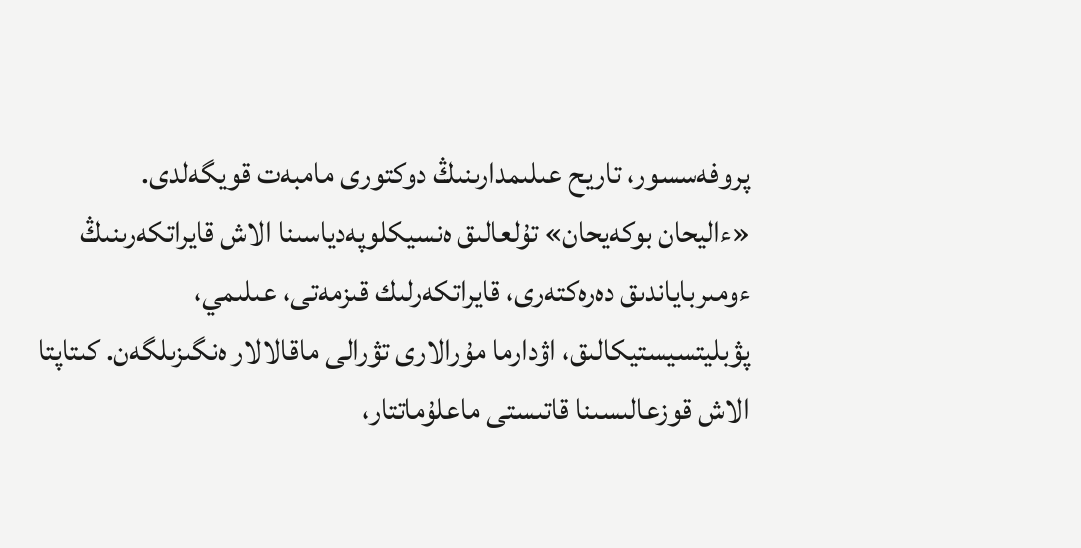پروفەسسور، تاريح عىلىمدارىنىڭ دوكتورى مامبەت قويگەلدى.
«ءاليحان بوكەيحان» تۇلعالىق ەنسيكلوپەدياسىنا الاش قايراتكەرىنىڭ ءومىرباياندىق دەرەكتەرى، قايراتكەرلىك قىزمەتى، عىلىمي، پۋبليتسيستيكالىق، اۋدارما مۇرالارى تۋرالى ماقالالار ەنگىزىلگەن. كىتاپتا الاش قوزعالىسىنا قاتىستى ماعلۇماتتار،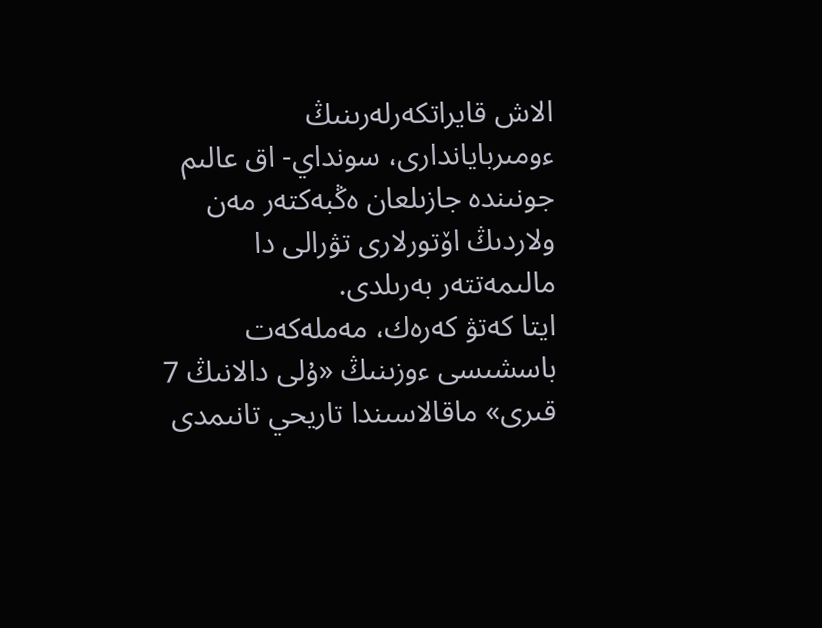الاش قايراتكەرلەرىنىڭ ءومىرباياندارى، سونداي- اق عالىم جونىندە جازىلعان ەڭبەكتەر مەن ولاردىڭ اۆتورلارى تۋرالى دا مالىمەتتەر بەرىلدى.
ايتا كەتۋ كەرەك، مەملەكەت باسشىسى ءوزىنىڭ «ۇلى دالانىڭ 7 قىرى» ماقالاسىندا تاريحي تانىمدى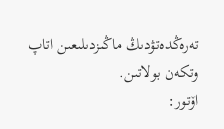تەرەڭدەتۋدىڭ ماڭىزدىلىعىن اتاپ وتكەن بولاتىن.
اۆتور: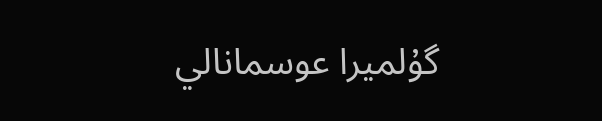گۇلميرا عوسمانالي